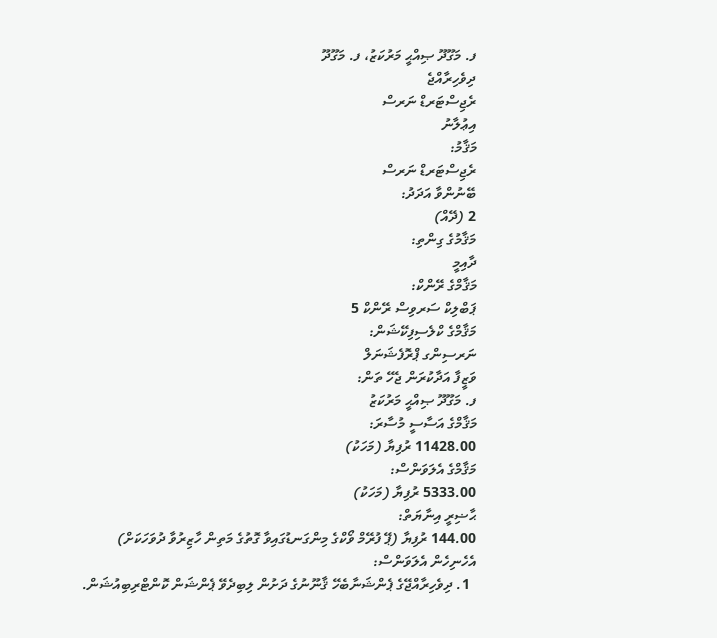ފ. މަގޫދޫ ޞިއްޙީ މަރުކަޒު، ފ. މަގޫދޫ
ދިވެހިރާއްޖެ
ރެޖިސްޓަރޑް ނަރސް
އިޢުލާނު
މަޤާމު:
ރެޖިސްޓަރޑް ނަރސް
ބޭނުންވާ އަދަދު:
2 (ދޭއް)
މަޤާމުގެ ގިންތި:
ދާއިމީ
މަޤާމްގެ ރޭންކް:
ޕަބްލިކް ސަރވިސް ރޭންކް 5
މަޤާމްގެ ކްލެސިފިކޭޝަން:
ނަރސިންގ ޕްރޮފެޝަނަލް
ވަޒީފާ އަދާކުރަން ޖެހޭ ތަން:
ފ. މަގޫދޫ ޞިއްޙީ މަރުކަޒު
މަޤާމްގެ އަސާސީ މުސާރަ:
11428.00 ރުފިޔާ (މަހަކު)
މަޤާމްގެ އެލަވަންސް:
5333.00 ރުފިޔާ (މަހަކު)
ޙާޟިރީ އިނާޔަތް:
144.00 ރުފިޔާ (ޕޭ ފުރޭމް ވޯކްގެ މިންގަނޑުގައިވާ ގޮތުގެ މަތިން ހާޒިރުވާ ދުވަހަކަށް)
އެހެނިހެން އެލަވަންސް:
  1. ދިވެހިރާއްޖޭގެ ޕެންޝަނާބެހޭ ޤާނޫނުގެ ދަށުން ލިބިދެވޭ ޕެންޝަން ކޮންޓްރިބިއުޝަން.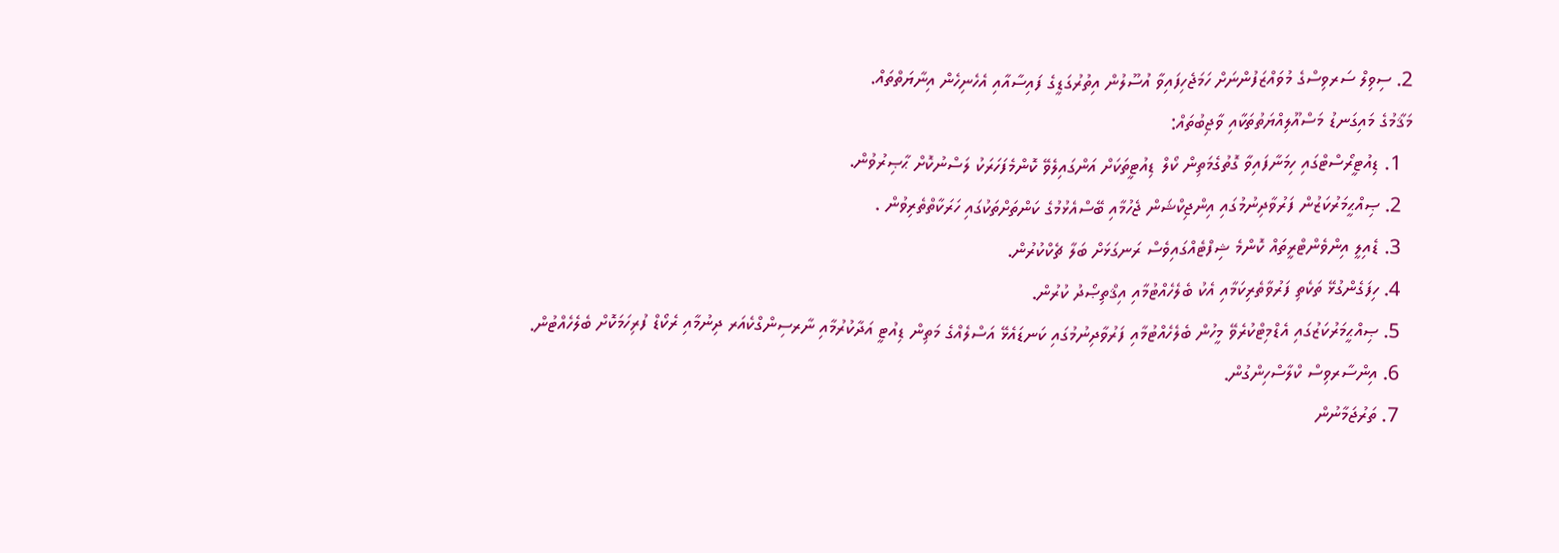2. ސިވިލް ސަރވިސްގެ މުވައްޒަފުންނަށް ހަމަޖެހިފައިވާ އުސޫލުން އިތުރުގަޑީގެ ފައިސާއާއި އެހެނިހެން އިނާޔަތްތައް.
މަޤާމުގެ މައިގަނޑު މަސްއޫލިއްޔަތުތަކާއި ވާޖިބުތައް:
  1. ޑިއުޓީރޯސްޓްގައި ހިމަނާފައިވާ ގޮތުގެމަތިން ކޯލް ޑިއުޓީތަކަށް އަންގައިލެވޭ ކޮންމެފަހަރަކު ލަސްނުކޮށް ޙާޞިރުވުން.
  2. ޞިއްޙީމަރުކަޒުން ފަރުވާދިނުމުގައި އިންޖިކްޝަން ޖެހުމާއި ބޭސްއެޅުމުގެ ކަންތަށްތަކުގައި ހަރަކާތްތެރިވުން .
  3. ޑެއިލީ އިންވެންޓްރީތައް ކޮންމެ ޝިފްޓެއްގައިވެސް ރަނގަޅަށް ބަލާ ޗެކްކުރުން.
  4. ހިފަގެންގުޅޭ ތަކެތި ފަރުވާތެރިކަމާއި އެކު ބެލެހެއްޓުމާއި އިޤްތިޞޯދު ކުރުން.
  5. ޞިއްޙީމަރުކަޒުގައި އެޑްމިޓްކުރެވޭ މީހުން ބެލެހެއްޓުމާއި ފަރުވާދިނުމުގައި ކަނޑައެޅޭ އަސްލެއްގެ މަތިން ޑިއުޓީ އަދާކުރުމާއި ނާރސިންގްކެއަރ ދިނުމާއި ރެކޯޑް ފުރިހަމަކޮށް ބެލެހެއްޓުން.
  6. އިންސާރވިސް ކްލާސްހިންގުން.
  7. ތަރުޖަމާނުން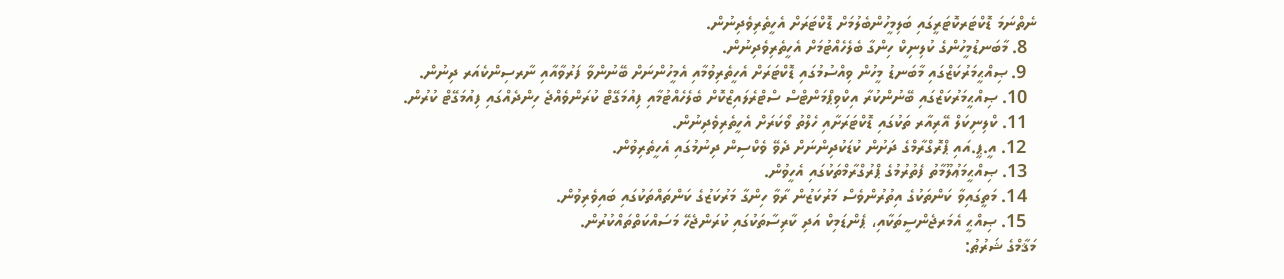ނެތްނަމަ ޑޮކްޓަރކޮޓަރީގައި ބަލިމީހުންބެލުމަށް ޑޮކްޓަރަށް އެހީތެރިވެދިނުން.
  8. މާބަނޑުމީހުންގެ ކުލިނިކް ހިންގާ ބެލެހެއްޓުމަށް އެހީތެރިވެދިނުން.
  9. ޞިއްޙީމަރުކަޒްގައި މާބަނޑު މީހުން ވިއްސުމުގައި ޑޮކްޓަރަށް އެހީތެރިވުމާއި އެމީހުންނަށް ބޭނުންވާ ފަރުވާއާއި ނާރސިންކެއަރ ދިނުން.
  10. ޞިއްޙީމަރުކަޒްގައި ބޭނުންކުރާ އިކްވިޕްމަންޓްސް ސްޓްރެލައިޒްކޮށް ބެލެހެއްޓުމާއި ފިއުމަގޭޓް ކުރަންވެއްޖެ ހިންދެއްގައި ފިއުމަގޭޓް ކުރުން.
  11. ކްލިނިކަލް އޭރިއާރ ތަކުގައި ޑޮކްޓަރަށާއި ހެލްތު ވޯކަރަށް އެހީތެރިވެދިނުން.
  12. އީ.ޕީ.އައި ޕްރޮގްރާމްގެ ދަށުން ކުޑަކުދިންނަށް ދެވޭ ވެކްސިން ދިނުމުގައި އެހީތެރިވުން.
  13. ޞިއްޙީމަޢުލޫމާތު ފެތުރުމުގެ ޕްރުގްރާމްތަކުގައި އެހީވުން.
  14. މަތީގައިވާ ކަންތަކުގެ އިތުރުންވެސް މަރުކަޒުން ރާވާ ހިންގާ މަރުކަޒުގެ ކަންތައްތަކުގައި ބައިވެރިވުން.
  15. ޞިއްޙީ އެމަރޖެންސީތަކާއި، ޕެންޑަމިކް އަދި ކާރިސާތަކުގައި ކުރަންޖެހޭ މަސައްކަތްތައްކުރުން.
މަޤާމްގެ ޝަރުޠު: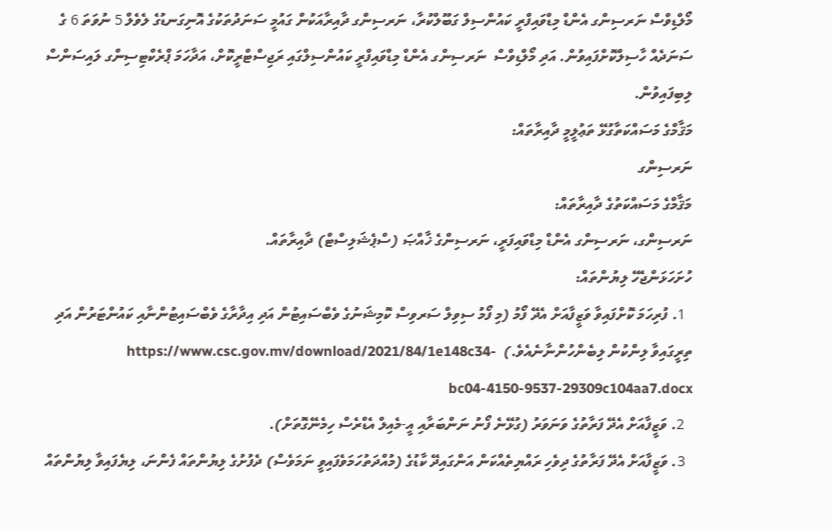މޯލްޑިވްސް ނަރސިންގ އެންޑް މިޑްވައިފްރީ ކައުންސިލް ގަބޫލްކުރާ، ނަރސިންގ ދާއިރާއަކުން ގައުމީ ސަނަދުތަކުގެ އޮނިގަނޑުގެ ލެވެލް 5 ނުވަތަ 6 ގެ ސަނަދެއް ހާސިލްކޮށްފައިވުން. އަދި މޯލްޑިވްސް  ނަރސިންގ އެންޑް މިޑްވައިފްރީ ކައުންސިލްގައި ރަޖިސްޓްރީކޮށް، އަދާހަމަ ޕްރެކްޓިސިންގ ލައިސަންސް ލިބިފައިވުން.
މަޤާމްގެ މަސައްކަތާގުޅޭ ތަޢުލީމީ ދާއިރާތައް:
ނަރސިންގ
މަޤާމްގެ މަސައްކަތުގެ ދާއިރާތައް:
ނަރސިންގ، ނަރސިންގ އެންޑް މިޑްވައިފަރީ، ނަރސިންގެ ޚާއްޞަ (ސްޕެޝަލިސްޓް) ދާއިރާތައް.
ހުށަހަޅަންޖެހޭ ލިޔުންތައް:
  1. ފުރިހަމަ ކޮށްފައިވާ ވަޒީފާއަށް އެދޭ ފޯމު (މި ފޯމު ސިވިލް ސަރވިސް ކޮމިޝަނުގެ ވެބްސައިޓުން އަދި އިދާރާގެ ވެބްސައިޓުންނާއި ކައުންޓަރުން އަދި ތިރީގައިވާ ލިންކުން ލިބެންހުންނާނެއެވެ.)  https://www.csc.gov.mv/download/2021/84/1e148c34-bc04-4150-9537-29309c104aa7.docx
  2. ވަޒީފާއަށް އެދޭ ފަރާތުގެ ވަނަވަރު (ގުޅޭނެ ފޯނު ނަންބަރާއި އީ-މެއިލް އެޑްރެސް ހިމެނޭގޮތަށް).
  3. ވަޒީފާއަށް އެދޭ ފަރާތުގެ ދިވެހި ރައްޔިތެއްކަން އަންގައިދޭ ކާޑުގެ (މުއްދަތުހަމަވެފައިވީ ނަމަވެސް) ދެފުށުގެ ލިޔުންތައް ފެންނަ، ލިޔެފައިވާ ލިޔުންތައް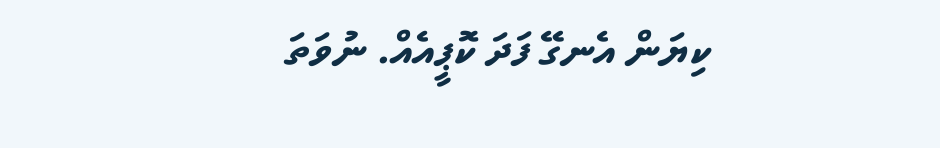ކިޔަން އެނގޭ ފަދަ ކޮޕީއެއް. ނުވަތަ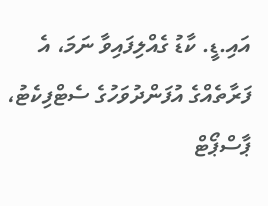އައި.ޑީ. ކާޑު ގެއްލިފައިވާ ނަމަ، އެ ފަރާތެއްގެ އުފަންދުވަހުގެ ސެޓްފިކެޓު، ޕާސްޕޯޓް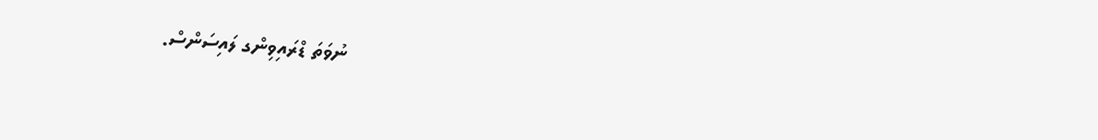ނުވަތަ ޑްރައިވިންގ ލައިސަންސް.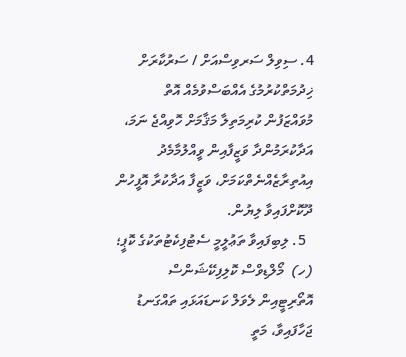4. ސިވިލް ސަރވިސްއަށް / ސަރުކާރަށް ޚިދުމަތްކުރުމުގެ އެއްބަސްވުމެއް އޮތް މުވައްޒަފުން ކުރިމަތިލާ މަޤާމަށް ހޮވިއްޖެ ނަމަ، އަދާކުރަމުންދާ ވަޒީފާއިން ވީއްލުމާމެދު އިއުތިރާޒެއްނެތްކަމަށް، ވަޒީފާ އަދާކުރާ އޮފީހުން ދޫކޮށްފައިވާ ލިޔުން.
  5. ލިބިފައިވާ ތަޢުލީމީ ސެޓުފިކެޓުތަކުގެ ކޮޕީ؛
(ހ)  މޯލްޑިވްސް ކޮލިފިކޭޝަންސް އޮތޯރިޓީއިން ލެވަލް ކަނޑައަޅައި ތައްގަނޑު ޖަހާފައިވާ، މަތީ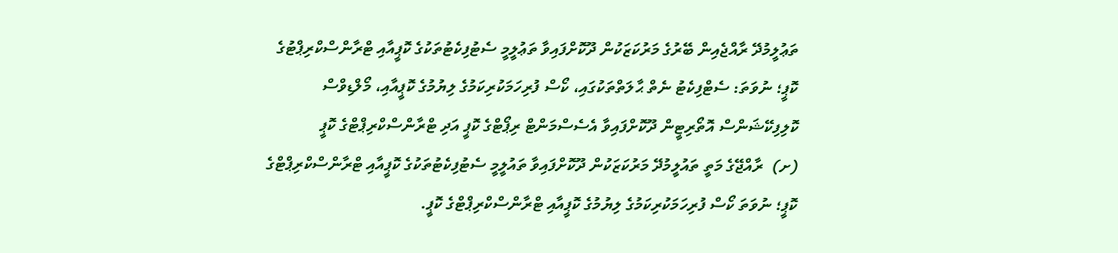ތަޢުލީމުދޭ ރާއްޖެއިން ބޭރުގެ މަރުކަޒަކުން ދޫކޮށްފައިވާ ތަޢުލީމީ ސެޓުފިކެޓުތަކުގެ ކޮޕީއާއި ޓްރާންސްކްރިޕްޓުގެ ކޮޕީ؛ ނުވަތަ: ސެޓްފިކެޓު ނެތް ޙާލަތްތަކުގައި، ކޯސް ފުރިހަމަކުރިކަމުގެ ލިޔުމުގެ ކޮޕީއާއި، މޯލްޑިވްސް ކޮލިފިކޭޝަންސް އޮތޯރިޓީން ދޫކޮށްފައިވާ އެސެސްމަންޓް ރިޕޯޓްގެ ކޮޕީ އަދި ޓްރާންސްކްރިޕްޓްގެ ކޮޕީ
(ށ)  ރާއްޖޭގެ މަތީ ތައުލީމުދޭ މަރުކަޒަކުން ދޫކޮށްފައިވާ ތައުލީމީ ސެޓުފިކެޓުތަކުގެ ކޮޕީއާއި ޓްރާންސްކްރިޕްޓްގެ ކޮޕީ؛ ނުވަތަ ކޯސް ފުރިހަމަކުރިކަމުގެ ލިޔުމުގެ ކޮޕީއާއި ޓްރާންސްކްރިޕްޓްގެ ކޮޕީ.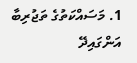1. މަސައްކަތުގެ ތަޖުރިބާ އަންގައިދޭ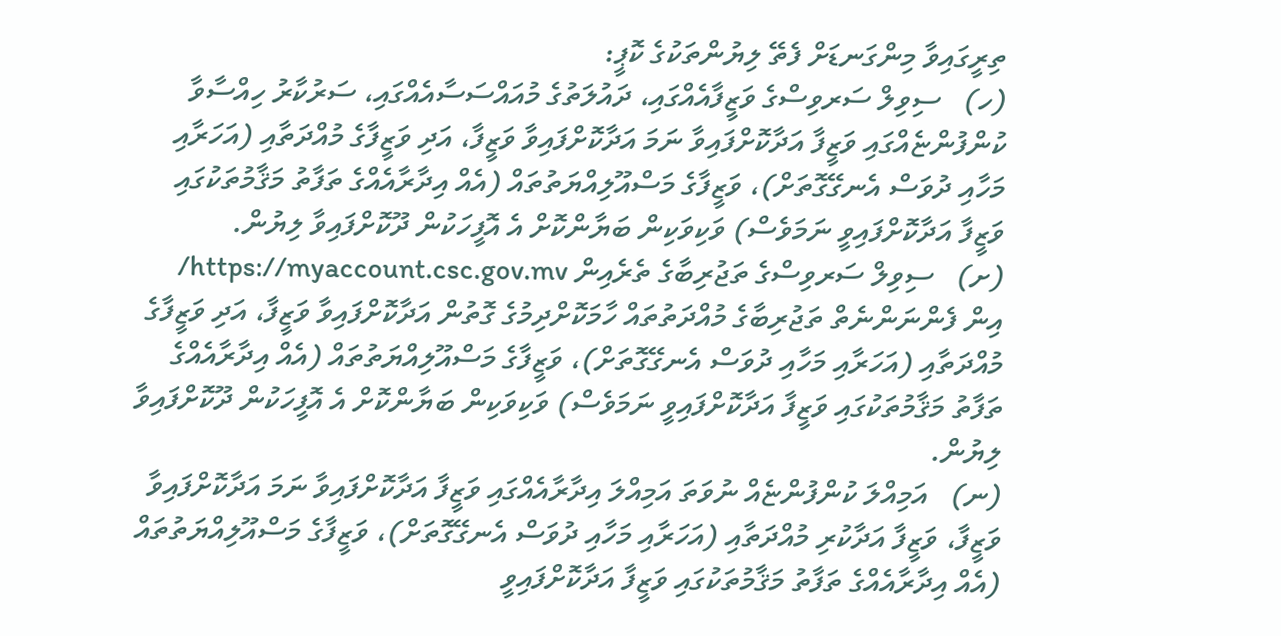ތިރީގައިވާ މިންގަނޑަށް ފެތޭ ލިޔުންތަކުގެ ކޮޕީ:
(ހ)   ސިވިލް ސަރވިސްގެ ވަޒީފާއެއްގައި، ދައުލަތުގެ މުއައްސަސާއެއްގައި، ސަރުކާރު ހިއްސާވާ ކުންފުންޏެއްގައި ވަޒީފާ އަދާކޮށްފައިވާ ނަމަ އަދާކޮށްފައިވާ ވަޒީފާ، އަދި ވަޒީފާގެ މުއްދަތާއި (އަހަރާއި މަހާއި ދުވަސް އެނގޭގޮތަށް)، ވަޒީފާގެ މަސްއޫލިއްޔަތުތައް (އެއް އިދާރާއެއްގެ ތަފާތު މަޤާމުތަކުގައި ވަޒީފާ އަދާކޮށްފައިވީ ނަމަވެސް) ވަކިވަކިން ބަޔާންކޮށް އެ އޮފީހަކުން ދޫކޮށްފައިވާ ލިޔުން.
(ށ)   ސިވިލް ސަރވިސްގެ ތަޖުރިބާގެ ތެރެއިން https://myaccount.csc.gov.mv/ އިން ފެންނަންނެތް ތަޖުރިބާގެ މުއްދަތުތައް ހާމަކޮށްދިމުގެ ގޮތުން އަދާކޮށްފައިވާ ވަޒީފާ، އަދި ވަޒީފާގެ މުއްދަތާއި (އަހަރާއި މަހާއި ދުވަސް އެނގޭގޮތަށް)، ވަޒީފާގެ މަސްއޫލިއްޔަތުތައް (އެއް އިދާރާއެއްގެ ތަފާތު މަޤާމުތަކުގައި ވަޒީފާ އަދާކޮށްފައިވީ ނަމަވެސް) ވަކިވަކިން ބަޔާންކޮށް އެ އޮފީހަކުން ދޫކޮށްފައިވާ ލިޔުން.
(ނ)   އަމިއްލަ ކުންފުންޏެއް ނުވަތަ އަމިއްލަ އިދާރާއެއްގައި ވަޒީފާ އަދާކޮށްފައިވާ ނަމަ އަދާކޮށްފައިވާ ވަޒީފާ، ވަޒީފާ އަދާކުރި މުއްދަތާއި (އަހަރާއި މަހާއި ދުވަސް އެނގޭގޮތަށް)، ވަޒީފާގެ މަސްއޫލިއްޔަތުތައް (އެއް އިދާރާއެއްގެ ތަފާތު މަޤާމުތަކުގައި ވަޒީފާ އަދާކޮށްފައިވީ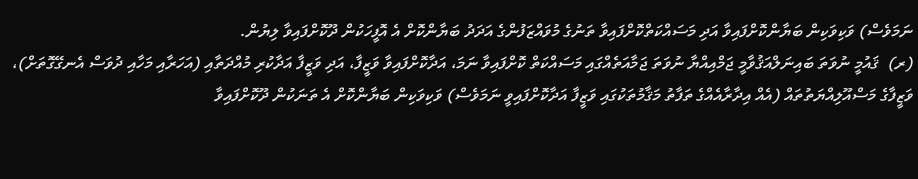ނަމަވެސް) ވަކިވަކިން ބަޔާންކޮށްފައިވާ އަދި މަސައްކަތްކޮށްފައިވާ ތަނުގެ މުވައްޒަފުންގެ އަދަދު ބަޔާންކޮށް އެ އޮފީހަކުން ދޫކޮށްފައިވާ ލިޔުން.
(ރ)  ޤައުމީ ނުވަތަ ބައިނަލްއަޤުވާމީ ޖަމްއިއްޔާ ނުވަތަ ޖަމާއަތެއްގައި މަސައްކަތް ކޮށްފައިވާ ނަމަ، އަދާކޮށްފައިވާ ވަޒީފާ، އަދި ވަޒީފާ އަދާކުރި މުއްދަތާއި (އަހަރާއި މަހާއި ދުވަސް އެނގޭގޮތަށް)، ވަޒީފާގެ މަސްއޫލިއްޔަތުތައް (އެއް އިދާރާއެއްގެ ތަފާތު މަޤާމުތަކުގައި ވަޒީފާ އަދާކޮށްފައިވީ ނަމަވެސް) ވަކިވަކިން ބަޔާންކޮށް އެ ތަނަކުން ދޫކޮށްފައިވާ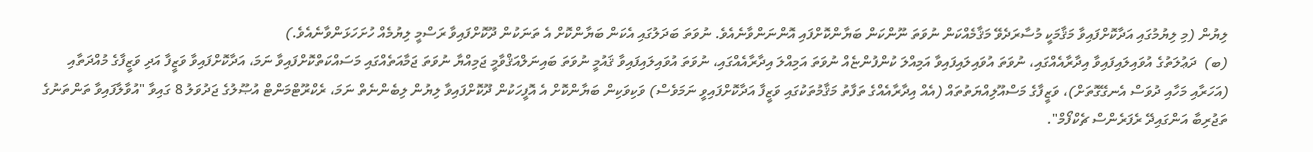ލިޔުން (މި ލިޔުމުގައި އަދާކޮށްފައިވާ މަޤާމަކީ މުސާރަދެވޭ މަޤާމެއްކަން ނުވަތަ ނޫންކަން ބަޔާންކޮށްފައި އޮންނަންވާނެއެވެ. ނުވަތަ ބަދަލުގައި އެކަން ބަޔާންކޮށް އެ ތަނަކުން ދޫކޮށްފައިވާ ރަސްމީ ލިޔުމެއް ހުށަހަޅަންވާނެއެވެ.)
(ބ)  ދަޢުލަތުގެ އުވައިލައިފައިވާ އިދާރާއެއްގައި، ނުވަތަ އުވައިލައިފައިވާ އަމިއްލަ ކުންފުންޏެއް ނުވަތަ އަމިއްލަ އިދާރާއެއްގައި، ނުވަތަ އުވައިލައިފައިވާ ޤައުމީ ނުވަތަ ބައިނަލްއަޤްވާމީ ޖަމިއްޔާ ނުވަތަ ޖަމާއަތެއްގައި މަސައްކަތްކޮށްފައިވާ ނަމަ، އަދާކޮށްފައިވާ ވަޒީފާ އަދި ވަޒީފާގެ މުއްދަތާއި (އަހަރާއި މަހާއި ދުވަސް އެނގޭގޮތަށް)، ވަޒީފާގެ މަސްއޫލިއްޔަތުތައް (އެއް އިދާރާއެއްގެ ތަފާތު މަޤާމުތަކުގައި ވަޒީފާ އަދާކޮށްފައިވީ ނަމަވެސް) ވަކިވަކިން ބަޔާންކޮށް އެ އޮފީހަކުން ދޫކޮށްފައިވާ ލިޔުން ލިބެންނެތް ނަމަ، ރެކްރޫޓްމަންޓް އުޞޫލުގެ ޖަދުވަލު 8 ގައިވާ "އުވާލާފައިވާ ތަންތަނުގެ ތަޖުރިބާ އަންގައިދޭ ރެފަރެންސް ޗެކްފޯމް".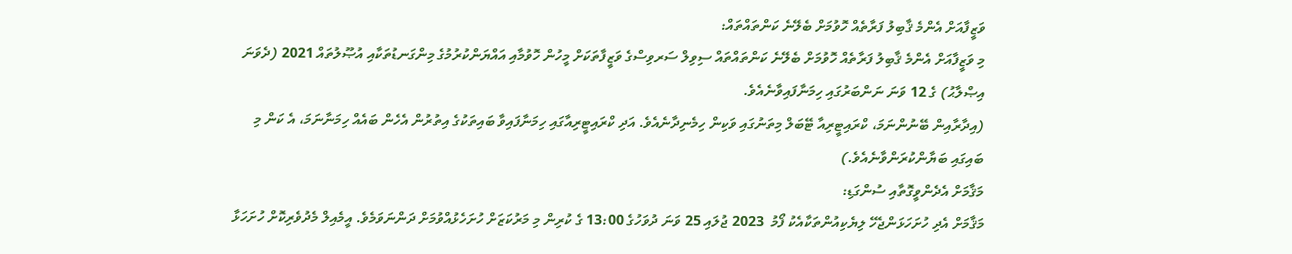ވަޒީފާއަށް އެންމެ ޤާބިލު ފަރާތެއް ހޮވުމަށް ބެލޭނެ ކަންތައްތައް:
މި ވަޒީފާއަށް އެންމެ ޤާބިލު ފަރާތެއް ހޮވުމަށް ބެލޭނެ ކަންތައްތައް ސިވިލް ސަރވިސްގެ ވަޒީފާތަކަށް މީހުން ހޮވުމާއި އައްޔަންކުރުމުގެ މިންގަނޑުތަކާއި އުޞޫލުތައް 2021 (ދެވަނަ އިޞްލާޙު) ގެ 12 ވަނަ ނަންބަރުގައި ހިމަނާފައިވާނެއެވެ.
(އިދާރާއިން ބޭނުންނަމަ، ކްރައިޓީރިއާ ޓޭބަލް މިތަނުގައި ވަކިން ހިމެނިދާނެއެވެ. އަދި ކްރައިޓީރިއާގައި ހިމަނާފައިވާ ބައިތަކުގެ އިތުރުން އެހެން ބައެއް ހިމަނާނަމަ، އެ ކަން މި ބައިގައި ބަޔާންކުރަންވާނެއެވެ.)
މަޤާމަށް އެދެންވީގޮތާއި ސުންގަޑި:
މަޤާމަށް އެދި ހުށަހަޅަންޖެހޭ ލިޔެކިއުންތަކާއެކު ފޯމު  2023 ޖުލައި 25 ވަނަ ދުވަހުގެ 13:00 ގެ ކުރިން މި މަރުކަޒަށް ހުށަހެޅުއްވުމަށް ދަންނަވަމެވެ. އީމެއިލް މެދުވެރިކޮށް ހުށަހަޅާ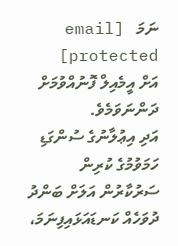ނަމަ   [email protected]  އަށް އީމެއިލް ފޮނުއްވުމަށް ދަންނަވަމެވެ.
އަދި އިޢުލާނުގެ ސުންގަޑި ހަމަވުމުގެ ކުރިން ސަރުކާރުން އަލަށް ބަންދު ދުވަހެއް ކަނޑައަޅައިފިނަމަ،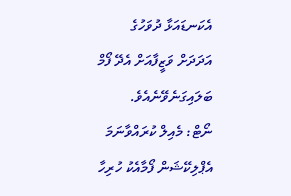އެކަނޑައަޅާ ދުވަހުގެ އަދަދަށް ވަޒީފާއަށް އެދޭ ފޯމް ބަލައިގަނެވޭނެއެވެ.
ނޯޓް: މެއިލް ކުރައްވާނަމަ އެޕްލިކޭޝަން ފޯމާއެކު ހުރިހާ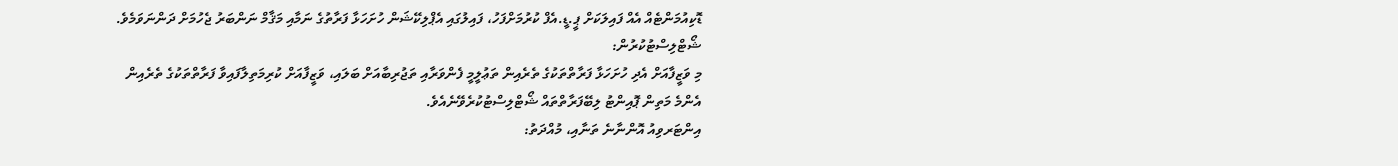ޑޮކިއުމަންޓެއް އެއް ފައިލަކަށް ޕީ.ޑީ.އެފް ކުރުމަށްފަހު، ފައިލުގައި އެޕްލިކޭޝަން ހުށަހަޅާ ފަރާތުގެ ނަމާއި މަޤާމް ނަންބަރު ޖެހުމަށް ދަންނަވަމެވެ.
ޝޯޓްލިސްޓުކުރުން:
މި ވަޒީފާއަށް އެދި ހުށަހަޅާ ފަރާތްތަކުގެ ތެރެއިން ތަޢުލީމީ ފެންވަރާއި ތަޖުރިބާއަށް ބަލައި، ވަޒީފާއަށް ކުރިމަތިލާފައިވާ ފަރާތްތަކުގެ ތެރެއިން އެންމެ މަތިން ޕޮއިންޓު ލިބޭފަރާތްތައް ޝޯޓްލިސްޓުކުރެވޭނެއެވެ.
އިންޓަރވިއު އޮންނާނެ ތަނާއި، މުއްދަތު: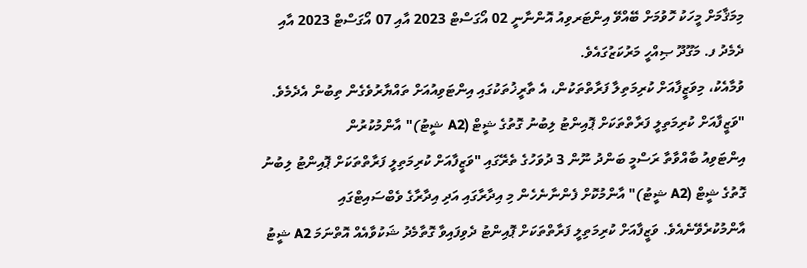މިމަޤާމަށް މީހަކު ހޮވުމަށް ބޭއްވޭ އިންޓަރވިއު އޮންނާނީ 02 އޯގަސްޓް 2023 އާއި 07 އޯގަސްޓް 2023 އާއި ދެމެދު ފ. މަގޫދޫ ޞިއްހީ މަރުކަޒުގައެވެ.
ވުމާއެކު، މިވަޒީފާއަށް ކުރިމަތިލާ ފަރާތްތަކުން، އެ ތާރީޚުތަކުގައި އިންޓަވިއުއަށް ތައްޔާރުވެގެން ތިބުން އެދެމެވެ.
"ވަޒީފާއަށް ކުރިމަތިލީ ފަރާތްތަކަށް ޕޮއިންޓު ލިބުނު ގޮތުގެ ޝީޓް (A2 ޝީޓު)" އާންމުކުރުން
އިންޓަވިއު ބާއްވާތާ ރަސްމީ ބަންދު ނޫން 3 ދުވަހުގެ ތެރޭގައި "ވަޒީފާއަށް ކުރިމަތިލީ ފަރާތްތަކަށް ޕޮއިންޓު ލިބުނު ގޮތުގެ ޝީޓް (A2 ޝީޓު)" އާންމުކޮށް ފެންނާނެހެން މި އިދާރާގައި އަދި އިދާރާގެ ވެބްސައިޓްގައި އާންމުކުރެވޭނެއެވެ. ވަޒީފާއަށް ކުރިމަތިލީ ފަރާތްތަކަށް ޕޮއިންޓު ދެވިފައިވާ ގޮތާމެދު ޝަކުވާއެއް އޮތްނަމަ A2 ޝީޓު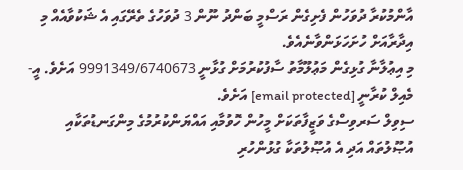އާންމުކުރާ ދުވަހުން ފެށިގެން ރަސްމީ ބަންދު ނޫން 3 ދުވަހުގެ ތެރޭގައި އެ ޝަކުވާއެއް މި އިދާރާއަށް ހުށަހަޅަންވާނެއެވެ.
މި އިޢުލާނާ ގުޅިގެން މަޢުލޫމާތު ސާފުކުރުމަށް ގުޅާނީ 9991349/6740673 އަށެވެ. އީ-މެއިލް ކުރާނީ [email protected] އަށެވެ.
ސިވިލް ސަރވިސްގެ ވަޒީފާތަކަށް މީހުން ހޮވުމާއި އައްޔަންކުރުމުގެ މިންގަނޑުތަކާއި އުޞޫލުތައް އަދި އެ އުޞޫލުތަކާ ގުޅުންހުރި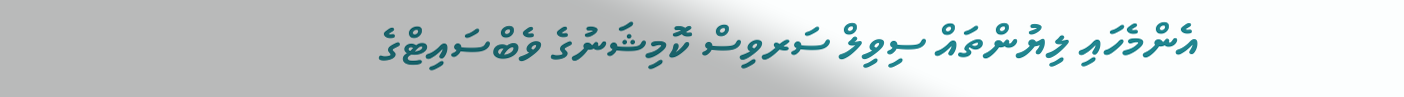އެންމެހައި ލިޔުންތައް ސިވިލް ސަރވިސް ކޮމިޝަނުގެ ވެބްސައިޓްގެ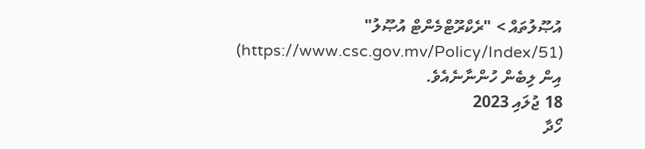އުޞޫލުތައް > "ރެކްރޫޓްމެންޓް އުޞޫލު" (https://www.csc.gov.mv/Policy/Index/51) އިން ލިބެން ހުންނާނެއެވެ.
18 ޖުލައި 2023
ހޯދާ